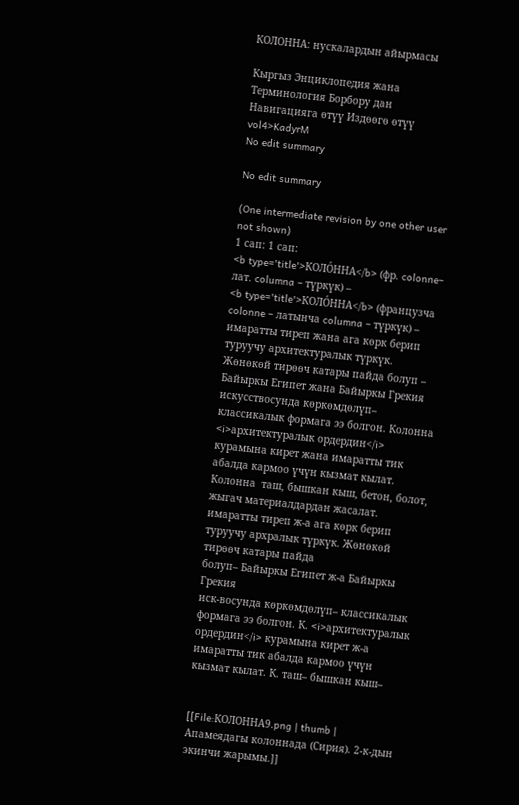КОЛОННА: нускалардын айырмасы

Кыргыз Энциклопедия жана Терминология Борбору дан
Навигацияга өтүү Издөөгө өтүү
vol4>KadyrM
No edit summary

No edit summary

(One intermediate revision by one other user not shown)
1 сап: 1 сап:
<b type='title'>КОЛО́ННА</b> (фр. colonne– лат. columna – түркүк) –
<b type='title'>КОЛО́ННА</b> (французча colonne – латынча columna – түркүк) – имаратты тиреп жана ага көрк берип туруучу архитектуралык түркүк. Жөнөкөй тирөөч катары пайда болуп – Байыркы Египет жана Байыркы Грекия искусствосунда көркөмдөлүп– классикалык формага ээ болгон. Колонна <i>архитектуралык ордердин</i> курамына кирет жана имаратты тик абалда кармоо үчүн кызмат кылат. Колонна  таш, бышкан кыш, бетон, болот, жыгач материалдардан жасалат.
имаратты тиреп ж-а ага көрк берип туруучу архралык түркүк. Жөнөкөй тирөөч катары пайда
болуп– Байыркы Египет ж-а Байыркы Грекия
иск-восунда көркөмдөлүп– классикалык формага ээ болгон. К. <i>архитектуралык ордердин</i> курамына кирет ж-а имаратты тик абалда кармоо үчүн кызмат кылат. К. таш– бышкан кыш–


[[File:КОЛОННА9.png | thumb | Апамеядагы колоннада (Сирия). 2-к-дын экинчи жарымы.]]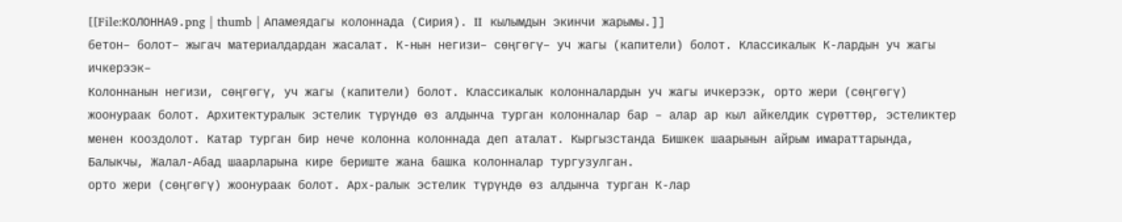[[File:КОЛОННА9.png | thumb | Апамеядагы колоннада (Сирия). II  кылымдын экинчи жарымы.]]
бетон– болот– жыгач материалдардан жасалат. К-нын негизи– сөңгөгү– уч жагы (капители) болот. Классикалык К-лардын уч жагы ичкерээк–
Колоннанын негизи, сөңгөгү, уч жагы (капители) болот. Классикалык колонналардын уч жагы ичкерээк, орто жери (сөңгөгү) жоонураак болот. Архитектуралык эстелик түрүндө өз алдынча турган колонналар бар – алар ар кыл айкелдик сүрөттөр, эстеликтер менен кооздолот. Катар турган бир нече колонна колоннада деп аталат. Кыргызстанда Бишкек шаарынын айрым имараттарында, Балыкчы, Жалал-Абад шаарларына кире бериште жана башка колонналар тургузулган.
орто жери (сөңгөгү) жоонураак болот. Арх-ралык эстелик түрүндө өз алдынча турган К-лар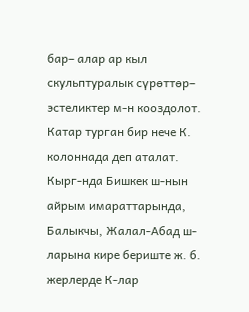бар– алар ар кыл скульптуралык сүрөттөр– эстеликтер м-н кооздолот. Катар турган бир нече К. колоннада деп аталат. Кырг-нда Бишкек ш-нын айрым имараттарында, Балыкчы, Жалал-Абад ш-ларына кире бериште ж. б. жерлерде К-лар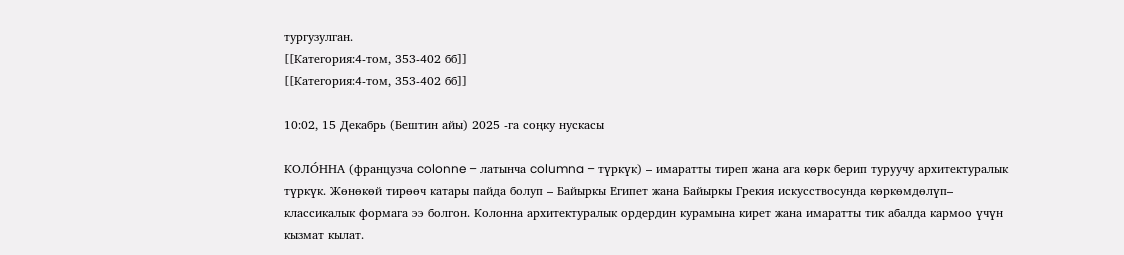тургузулган.
[[Категория:4-том, 353-402 бб]]
[[Категория:4-том, 353-402 бб]]

10:02, 15 Декабрь (Бештин айы) 2025 -га соңку нускасы

КОЛО́ННА (французча colonne – латынча columna – түркүк) – имаратты тиреп жана ага көрк берип туруучу архитектуралык түркүк. Жөнөкөй тирөөч катары пайда болуп – Байыркы Египет жана Байыркы Грекия искусствосунда көркөмдөлүп– классикалык формага ээ болгон. Колонна архитектуралык ордердин курамына кирет жана имаратты тик абалда кармоо үчүн кызмат кылат.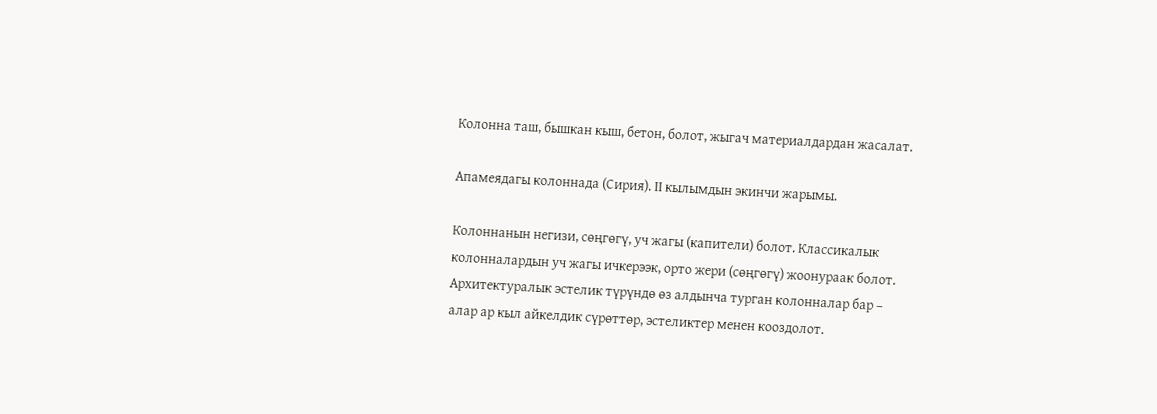Колонна таш, бышкан кыш, бетон, болот, жыгач материалдардан жасалат.

Апамеядагы колоннада (Сирия). II кылымдын экинчи жарымы.

Колоннанын негизи, сөңгөгү, уч жагы (капители) болот. Классикалык колонналардын уч жагы ичкерээк, орто жери (сөңгөгү) жоонураак болот. Архитектуралык эстелик түрүндө өз алдынча турган колонналар бар – алар ар кыл айкелдик сүрөттөр, эстеликтер менен кооздолот.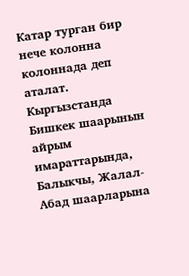Катар турган бир нече колонна колоннада деп аталат. Кыргызстанда Бишкек шаарынын айрым имараттарында, Балыкчы, Жалал-Абад шаарларына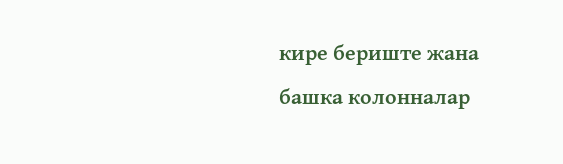кире бериште жана башка колонналар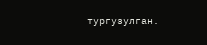тургузулган.